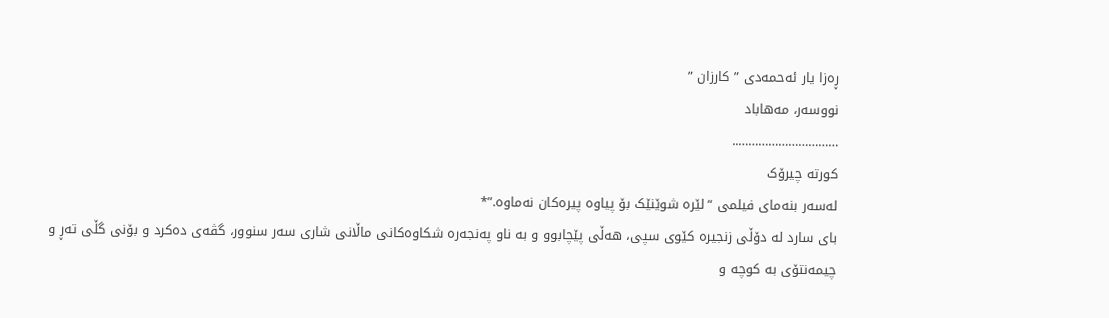ڕەزا یار ئەحمەدی ” کارزان ”
نووسەر، مەھاباد
…………………………..
کورتە چیرۆک
لەسەر بنەمای فیلمی “لێرە شوێنێک بۆ پیاوە پیرەکان نەماوە.”*
بای سارد لە دۆڵی زنجیرە کێوی سپی، هەڵی پێچابوو و بە ناو پەنجەرە شکاوەکانی ماڵانی شاری سەر سنوور، گڤەی دەکرد و بۆنی گڵی تەڕ و چیمەنتۆی بە کوچە و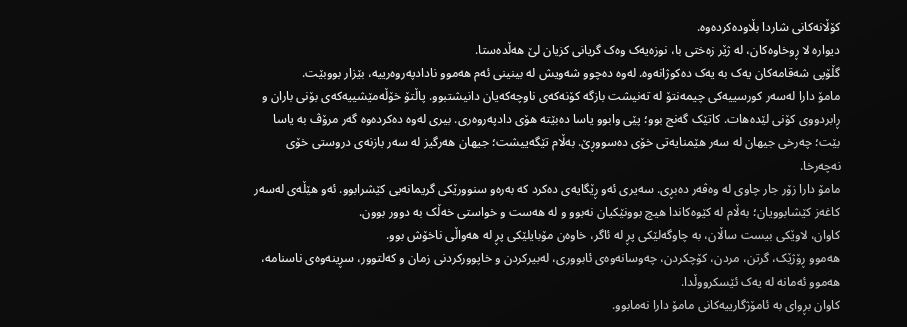کۆڵانەکانی شاردا بڵاودەکردەوە.
دیوارە لا ڕوخاوەکان، لە ژێر زەختی با، نوزەیەک وەک گریانی کزیان لێ هەڵدەستا.
گڵۆپی شەقامەکان یەک بە یەک دەکوژانەوە. لەوە دەچوو شەویش لە بینینی ئەم هەموو نادادپەروەرییە، بێزار بووبێت.
مامۆ دارا لەسەر کورسییەکی چیمەنتۆ لە تەنیشت بازگە کۆنەکەی ناوچەکەیان دانیشتبوو. پاڵتۆ خۆڵەمێشییەکەی بۆنی باران و ڕابردووی کۆنی لێدەهات. کاتێک گەنج بوو؛ پێی وابوو یاسا دەبێتە هۆی دادپەروەری. بیری لەوە دەکردەوە گەر مرۆڤ بە یاسا بێت؛ چەرخی جیهان لە سەر هێمنایەتی خۆی دەسووڕێ. بەڵام تێگەییشت؛ جیهان هەرگیز لە سەر بازنەی دروستی خۆی نەچەرخا.
مامۆ دارا زۆر جار چاوی لە وەڤەر دەبڕی. سەیری ئەو ڕێگایەی دەکرد کە بەرەو سنوورێکی گریمانەیی کێشرابوو. ئەو هێڵەی لەسەر کاغەز کێشابوویان؛ بەڵام لە کێوەکاندا هیچ بوونێکیان نەبوو و لە هەست و خواستی خەڵک بە دوور بوون.
کاوان، لاوێکی بیست ساڵان، بە چاوگەلێکی پڕ لە ئاگر، خاوەن مۆبایلێکی پڕ لە هەواڵی ناخۆش بوو.
هەموو ڕۆژێک، گرتن، مردن، کۆچکردن، چەوسانەوەی ئابووری، لەبیرکردن و خاپوورکردنی زمان و کەلتوور، سڕینەوەی ناسنامە، هەموو ئەمانە لە یەک ئێسکرووڵدا.
کاوان بڕوای بە ئامۆژگارییەکانی مامۆ دارا نەمابوو.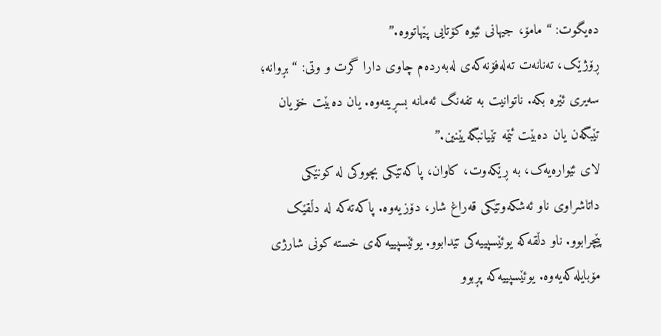دەیگوت: “مامۆ، جیهانی ئێوە کۆتایی پێهاتووە.”
ڕۆژێک، تەنانەت تەلەفۆنەکەی لەبەردەم چاوی دارا گرت و وتی: “بڕوانە؛ سەیری ئێرە بکە. ناتوانیت بە تفەنگ ئەمانە بسڕیتەوە. یان دەبێت خۆیان تێبگەن یان دەبێت ئێمە تێیانبگەیێنین.”
لای ئێوارەیەک، بە ڕێکەوت، کاوان، پاکەتێکی بچووکی لە کونێکی داتاشراوی ناو ئەشکەوتێکی قەراغ شار، دۆزیەوە. پاکەتەکە لە دڵقێک پێچرابوو. ناو دڵقەکە یوئێسپییەکی تێدابوو. یوئێسپییەکەی خستە کونی شارژی مۆبایلەکەیەوە. یوئێسپییەکە پڕبوو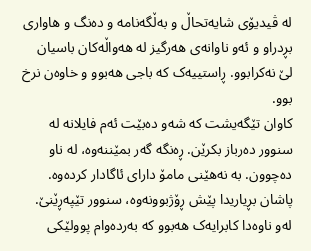لە ڤیدیۆی شایەتحاڵ و بەڵگەنامە و دەنگ و هاواری بڕدراو و ئەو ناوانەی هەرگیز لە هەواڵەکان باسیان لێ نەکرابوو. ڕاستییەک کە باجی هەبوو و خاوەن نرخ بوو.
کاوان تێگەیشت کە شەو دەبێت ئەم فایلانە لە سنوور دەرباز بکرێن. ڕەنگە گەر بمێننەوە، لە ناو دەچوون. بە نەهێنی مامۆ دارای ئاگادار کردەوە. پاشان بڕیاریدا پێش ڕۆژبوونەوە، سنوور تێپەڕێنێ.
لەو ناوەدا کابرایەک هەبوو کە بەردەوام پوولێکی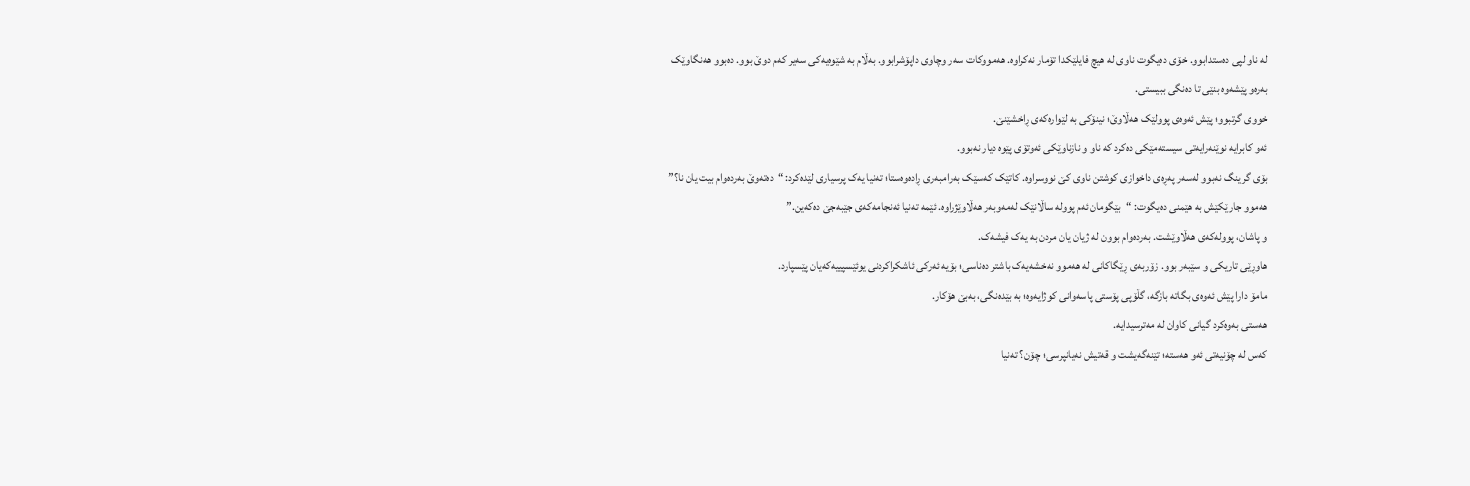لە ناو لپی دەستدابوو. خۆی دەیگوت ناوی لە هیچ فایلێکدا تۆمار نەکراوە. هەمووکات سەر وچاوی داپۆشرابوو. بەڵام بە شێوەیەکی سەیر کەم دوێ بوو. دەبوو هەنگاوێک بەرەو پێشەوە بنێی تا دەنگی ببیستی.
خووی گرتبوو؛ پێش ئەوەی پوولێک هەڵاوێ؛ نینۆکی بە لێوارەکەی ڕاخشێنێ.
ئەو کابرایە نوێنەرایەتی سیستەمێکی دەکرد کە ناو و نازناوێکی ئەوتۆی پێوە دیار نەبوو.
بۆی گرینگ نەبوو لەسەر پەڕەی داخوازی کوشتن ناوی کێ نووسراوە. کاتێک کەسێک بەرامبەری ڕادەوەستا؛ تەنیا یەک پرسیاری لێدەکرد: “دەتەوێ بەردەوام بیت یان نا؟”
هەموو جارێکێش بە هێمنی دەیگوت: “بێگومان ئەم پوولە ساڵانێک لەمەوبەر هەڵاوێژراوە. ئێمە تەنیا ئەنجامەکەی جێبەجێ دەکەین.”
و پاشان، پوولەکەی هەڵاوێشت. بەردەوام بوون لە ژیان یان مردن بە یەک فیشەک.
هاوڕێی تاریکی و سێبەر بوو. زۆربەی ڕێگاکانی لە هەموو نەخشەیەک باشتر دەناسی؛ بۆیە ئەرکی ئاشکراکردنی یوئێسپییەکەیان پێسپارد.
مامۆ دارا پێش ئەوەی بگاتە بازگە، گڵۆپی پۆستی پاسەوانی کوژایەوە؛ بە بێدەنگی، بەبێ هۆکار.
هەستی بەوەکرد گیانی کاوان لە مەترسیدایە.
کەس لە چۆنیەتی ئەو هەستە؛ تێنەگەیشت و قەتیش نەیانپرسی؛ چۆن؟ تەنیا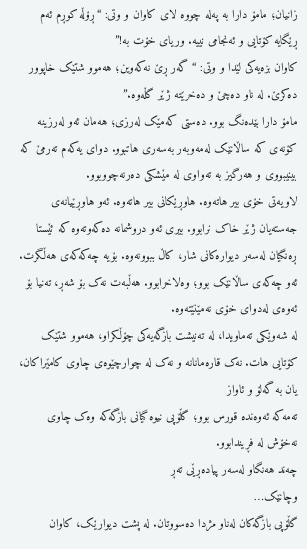زانیان؛ مامۆ دارا بە پەلە چووە لای کاوان و وتی: “ڕۆڵە کوڕم ئەم ڕێگایە کۆتایی و ئەنجامی نییە. وریای خۆت بە!”
کاوان بزەیەکی لێدا و وتی: “گەر ڕێ نەکەوین؛ هەموو شتێک خاپوور دەکرێ. لە ناو دەچێ و دەخرێتە ژێر گڵەوە.”
مامۆ دارا بێدەنگ بوو. دەستی کەمێک لەرزی؛ هەمان ئەو لەرزینە کۆنەی کە ساڵانێک لەمەوبەر بەسەری هاتبوو. دوای یەکەم تەرمێ کە بینیبووی و هەرگیز بە تەواوی لە مێشکی دەرنەچووبوو.
لاویەتی خۆی بیر هاتەوە. هاوڕێکانی بیر هاتەوە. ئەو هاوڕێیانەی جەستەیان ژێر خاک نرابوو. بیری ئەو دروشمانە دەکەوتەوە کە ئێستا ڕەنگیان لەسەر دیوارەکانی شار، کاڵ ببوونەوە. بۆیە چەکەکەی هەڵگرت. ئەو چەکەی ساڵانێک بوو؛ وەلاخرابوو. هەڵبەت نەک بۆ شەڕ، تەنیا بۆ ئەوەی لەدوای خۆی نەمێنێتەوە.
لە شەوێکی تەماویدا، لە تەنیشت بازگەیەکی چۆڵکراو، هەموو شتێک کۆتایی هات. نەک قارەمانانە و نەک لە چوارچێوەی چاوی کامێراکان، یان بە گەلۆ و ئاواز
تەمەکە ئەوەندە قورس بوو؛ گڵۆپی نیوە گیانی بازگەکە وەک چاوی نەخۆش لە فڕیندابوو.
چەند هەنگاو لەسەر پیادەڕێی تەڕ
وچانێک…
گڵۆپی بازگەکان لەناو مژدا دەسووتان. لە پشت دیوارێک، کاوان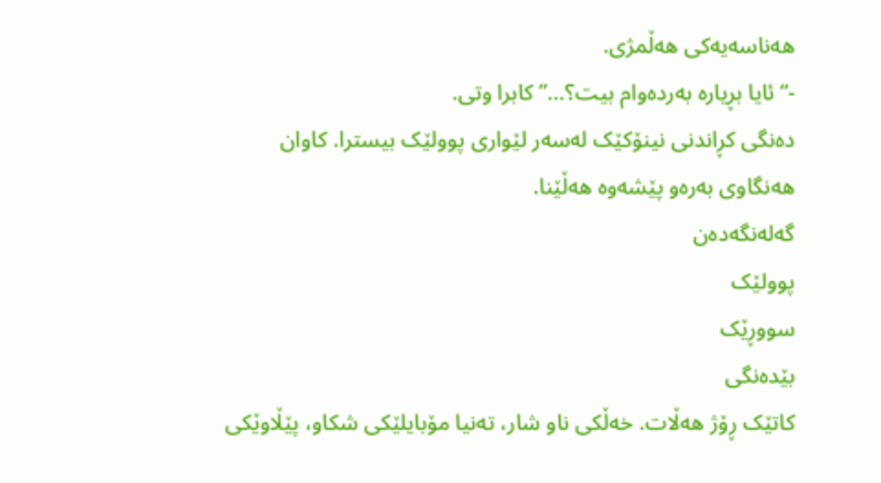هەناسەیەکی هەڵمژی.
-“ئایا بڕیارە بەردەوام بیت؟…” کابرا وتی.
دەنگی کڕاندنی نینۆکێک لەسەر لێواری پوولێک بیسترا. کاوان هەنگاوی بەرەو پێشەوە هەڵێنا.
گەلەنگەدەن
پوولێک
سووڕێک
بێدەنگی
کاتێک ڕۆژ هەڵات. خەڵکی ناو شار، تەنیا مۆبایلێکی شکاو، پێڵاوێکی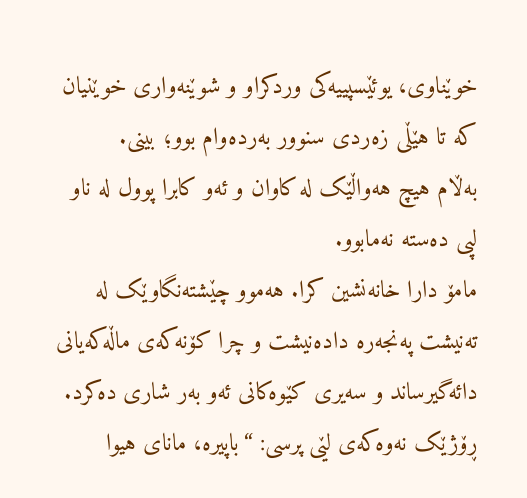خوێناوی، یوئێسپییەکی وردکراو و شوێنەواری خوێنیان کە تا هێڵی زەردی سنوور بەردەوام بوو؛ بینی.
بەڵام هیچ هەواڵێک لە کاوان و ئەو کابرا پوول لە ناو لپی دەستە نەمابوو.
مامۆ دارا خانەنشین کرا. هەموو چێشتەنگاوێک لە تەنیشت پەنجەرە دادەنیشت و چرا کۆنەکەی ماڵەکەیانی دائەگیرساند و سەیری کێوەکانی ئەو بەر شاری دەکرد.
ڕۆژێک نەوەکەی لێی پرسی: “باپیرە، مانای هیوا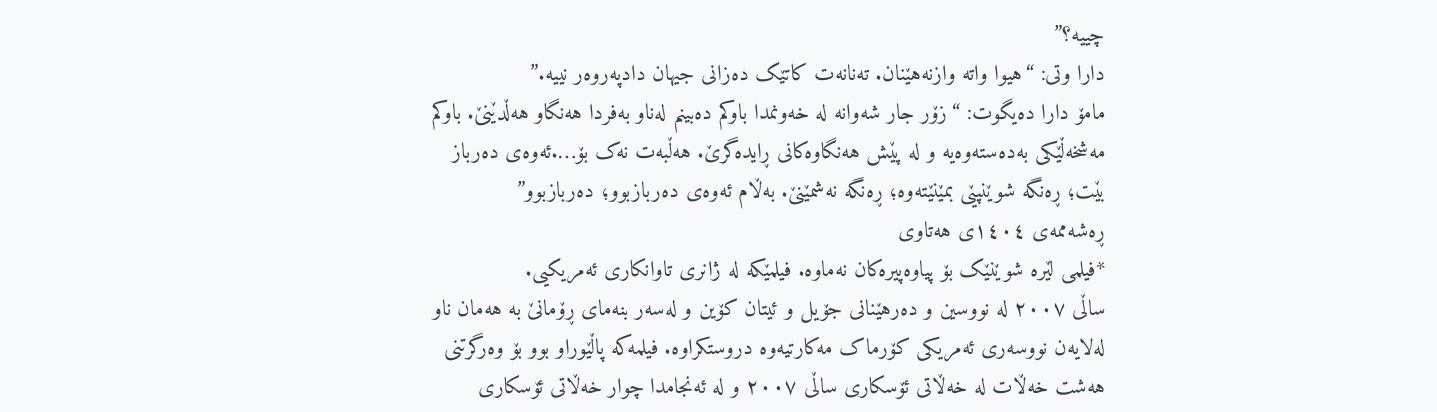چییە؟”
دارا وتی: “هیوا واتە وازنەهێنان. تەنانەت کاتێک دەزانی جیهان دادپەروەر نییە.”
مامۆ دارا دەیگوت: “زۆر جار شەوانە لە خەونمدا باوکم دەبینم لەناو بەفردا هەنگاو هەڵدێنێ. باوکم مەشخەڵێکی بەدەستەوەیە و لە پێش هەنگاوەکانی ڕایدەگرێ. هەڵبەت نەک بۆ….ئەوەی دەرباز بێت؛ ڕەنگە شوێنپێی بمێنێتەوە؛ ڕەنگە نەشمێنێ. بەڵام ئەوەی دەربازبوو؛ دەربازبوو”
ڕەشەممەی ١٤٠٤ی هەتاوی
*فیلمی لێرە شوێنێک بۆ پیاوەپیرەکان نەماوە. فیلمێکە لە ژانری تاوانکاری ئەمریکیی.
ساڵی ٢٠٠٧ لە نووسین و دەرهێنانی جۆیل و ئیتان کۆین و لەسەر بنەمای ڕۆمانێ بە هەمان ناو لەلایەن نووسەری ئەمریکی کۆرماک مەکارتیەوە دروستکراوە. فیلمەکە پاڵێوراو بوو بۆ وەرگرتنی هەشت خەڵات لە خەڵاتی ئۆسکاری ساڵی ٢٠٠٧ و لە ئەنجامدا چوار خەڵاتی ئۆسکاری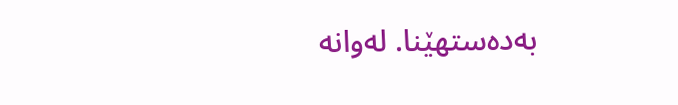بەدەستهێنا. لەوانە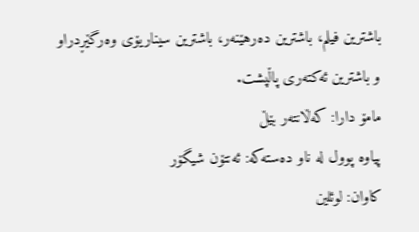باشترین فیلم، باشترین دەرهێنەر، باشترین سیناریۆی وەرگێڕدراو و باشترین ئەکتەری پاڵپشت.
مامۆ دارا: کەڵانتەر بێڵ
پیاوە پوول لە ناو دەستەکە: ئەنتۆن شیگۆر
کاوان: لوئلین